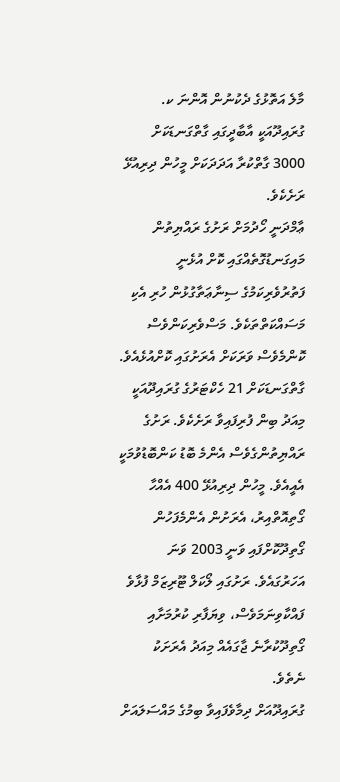މާލެ އަތޮޅުގެ ދެކުނުން އޮންނަ ކ. ގުރައިދޫއަކީ އާބާދީގައި ގާތްގަނޑަކަށް 3000 ގާތްކުރާ އަދަދަކަށް މީހުން ދިރިއުޅޭ ރަށެކެވެ.
ޢާމްދަނީ ހޯދުމަށް ރަށުގެ ރައްޔިތުން މައިގަނޑުގޮތެއްގައި ކޮށް އުޅެނީ ފަތުރުވެރިކަމުގެ ސިނާޢަތާގުޅުން ހުރި އެކި މަސައްކަތްތަކެވެ. މަސްވެރިކަންވެސް ކޮންމެވެސް ވަރަކަށް އެރަށުގައި ކޮށްއުޅެއެވެ. ގާތްގަނޑަކަށް 21 ހެކްޓަރުގެ ގުރައިދޫއަކީ މިއަދު ބިން ފުރިފައިވާ ރަށެކެވެ. ރަށުގެ ރައްޔިތުންގެވެސް އެންމެ ބޮޑު ކަންބޮޑުވުމަކީ އެއީއެވެ. މީހުން ދިރިއުޅޭ 400 އެއްހާ ގޯތިއޮތްއިރު، އެރަށުން އެންމެފަހުން ގޯތިދޫކޮށްފައި ވަނީ 2003 ވަނަ އަހަރުގައެވެ. ރަށުގައި ލޯކަލް ޓޫރިޒަމް ފުޅާވެ ފައްކާވިނަމަވެސް، ވިޔަފާރި ކުރުމަށާއި ގޯތިދޫކުރާނެ ޖާގައެއް މިއަދު އެރަށަކު ނެތެވެ.
ގުރައިދޫއަށް ދިމާވެފައިވާ ބިމުގެ މައްސަލައަށް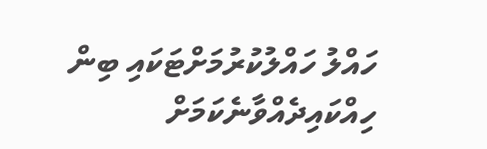ހައްލު ހައްލުކުރުމަށްޓަކައި ބިން ހިއްކައިދެއްވާނެކަމަށް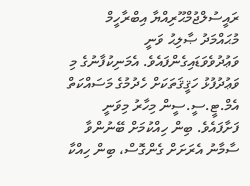ރައީސުލްޖުމްޙޫރިއްޔާ އިބްރާހީމް މުޙައްމަދު ޞާލިޙު ވަނީ ވަޢުދުވެވަޑައިގެންފައެވެ. އެމަނިކުފާނުގެ މި ވަޢުދުފުޅު ހަޤީޤަތަކަށް ހެދުމުގެ މަސައްކަތް އެމް.ޓީ.ސީ.ސީން މިހާރު މިވަނީ ފަށާފައެވެ. ބިން ހިއްކުމަށް ބޭނުންވާ ސާމާނު އެރަށަށް ގެންގޮސް، ބިން ހިއްކާ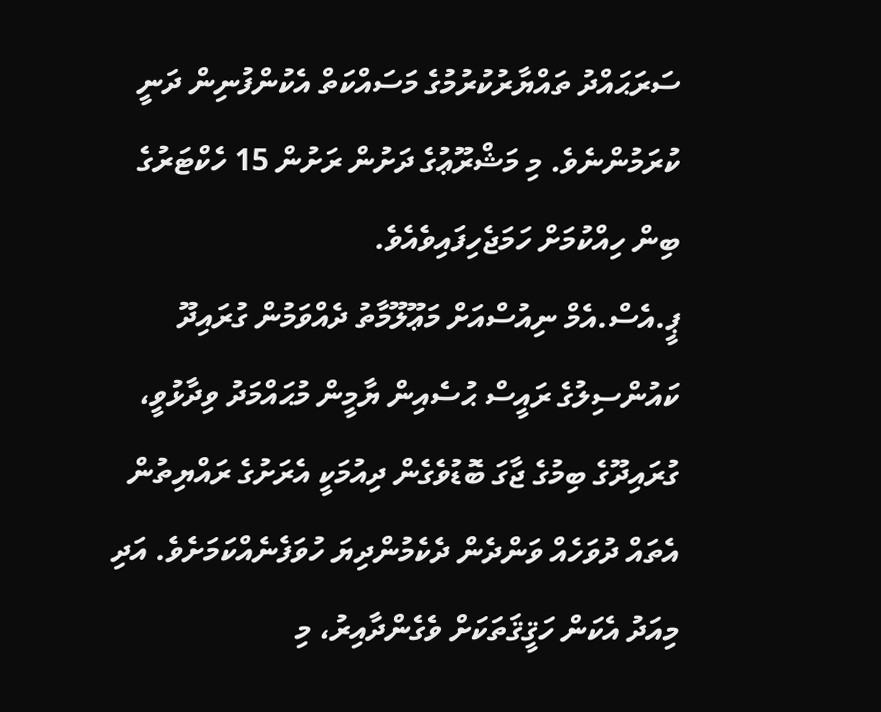ސަރަޙައްދު ތައްޔާރުކުރުމުގެ މަސައްކަތް އެކުންފުނިން ދަނީ ކުރަމުންނެވެ. މި މަޝްރޫޢުގެ ދަށުން ރަށުން 15 ހެކްޓަރުގެ ބިން ހިއްކުމަށް ހަމަޖެހިފައިވެއެވެ.
ޕީ.އެސް.އެމް ނިއުސްއަށް މަޢޫލޫމާތު ދެއްވަމުން ގުރައިދޫ ކައުންސިލުގެ ރައީސް ޙުސެއިން ޔާމީން މުޙައްމަދު ވިދާޅުވީ، ގުރައިދޫގެ ބިމުގެ ޖާގަ ބޮޑުވެގެން ދިއުމަކީ އެރަށުގެ ރައްޔިތުން އެތައް ދުވަހެއް ވަންދެން ދެކެމުންދިޔަ ހުވަފެނެއްކަމަށެވެ. އަދި މިއަދު އެކަން ހަޤީޤަތަކަށް ވެގެންދާއިރު، މި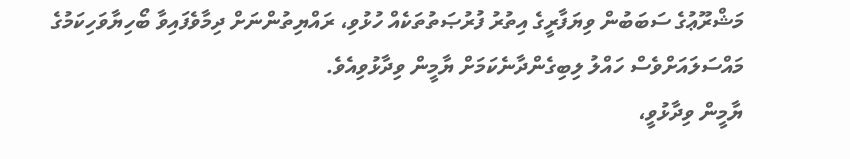މަޝްރޫޢުގެ ސަބަބުން ވިޔަފާރީގެ އިތުރު ފުރުޞަތުތަކެއް ހުޅުވި، ރައްޔިތުންނަށް ދިމާވެފައިވާ ބޯހިޔާވަހިކަމުގެ މައްސަލައަށްވެސް ހައްލު ލިބިގެންދާނެކަމަށް ޔާމީން ވިދާޅުވިއެވެ.
ޔާމީން ވިދާޅުވީ،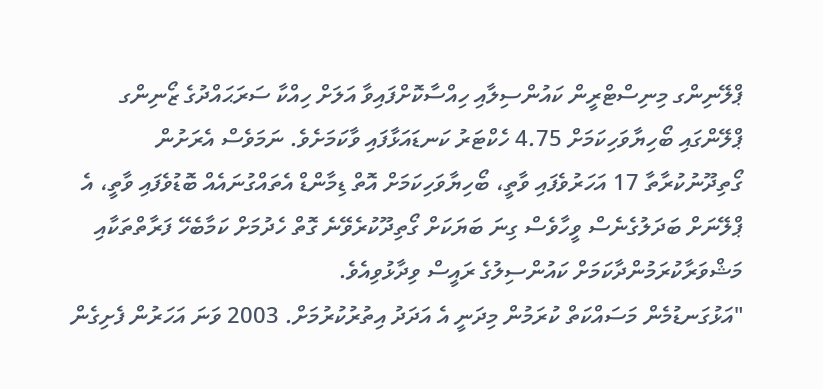ޕްލޭނިންގ މިނިސްޓްރީން ކައުންސިލާއި ހިއްސާކޮށްފައިވާ އަލަށް ހިއްކާ ސަރަޙައްދުގެ ޒޯނިންގ ޕްލޭންގައި ބޯހިޔާވަހިކަމަށް 4.75 ހެކްޓަރު ކަނޑައަޅާފައި ވާކަމަށެވެ. ނަމަވެސް އެރަށުން ގޯތިދޫނުކުރާތާ 17 އަހަރުވެފައި ވާތީ، ބޯހިޔާވަހިކަމަށް އޮތް ޑިމާންޑް އެތައްގުނައެއް ބޮޑުވެފައި ވާތީ، އެ ޕްލޭނަށް ބަދަލުގެނެސް ވީހާވެސް ގިނަ ބަޔަކަށް ގޯތިދޫކުރެވޭނެ ގޮތް ހެދުމަށް ކަމާބެހޭ ފަރާތްތަކާއި މަޝްވަރާކުރަމުންދާކަމަށް ކައުންސިލުގެ ރައީސް ވިދާޅުވިއެވެ.
"އަޅުގަނޑުމެން މަސައްކަތް ކުރަމުން މިދަނީ އެ އަދަދު އިތުރުކުރުމަށް. 2003 ވަނަ އަހަރުން ފެށިގެން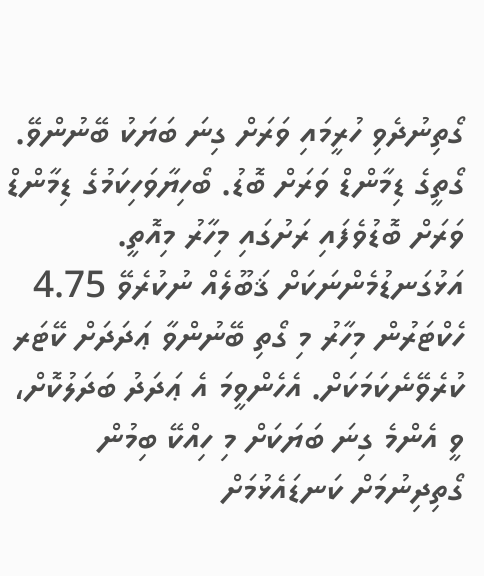ގޯތިނުދެވި ހުރީމައި ވަރަށް ގިނަ ބަޔަކު ބޭނުންވޭ. ގޯތީގެ ޑިމާންޑް ވަރަށް ބޮޑު. ބޯހިޔާވަހިކަމުގެ ޑިމާންޑް ވަރަށް ބޮޑުވެފައި ރަށުގައި މިހާރު މިއޮތީ. އަޅުގަނޑުމެންނަކަށް ޤަބޫލެއް ނުކުރެވޭ 4.75 ހެކްޓަރުން މިހާރު މި ގޯތި ބޭނުންވާ ޢަދަދަށް ކޭޓަރ ކުރެވޭނެކަމަކަށް. އެހެންވީމަ އެ ޢަދަދު ބަދަލުކޮށް، ވީ އެންމެ ގިނަ ބަޔަކަށް މި ހިއްކޭ ބިމުން ގޯތިދިނުމަށް ކަނޑައެޅުމަށް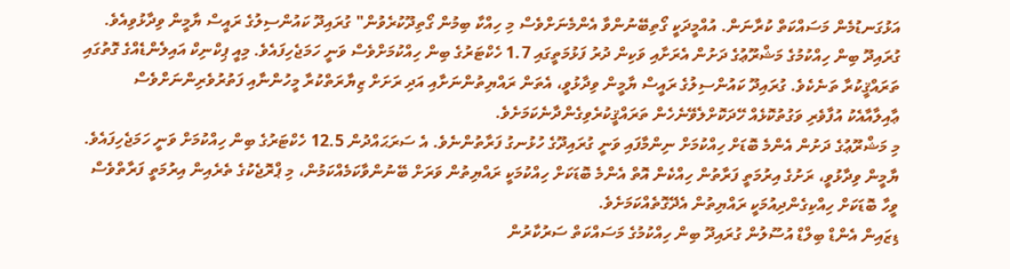އަޅުގަނޑުމެން މަސައްކަތް ކުރާނަން. އުއްމީދަކީ ގޯތިބޭނުންވާ އެންމެނަށްވެސް މި ހިއްކާ ބިމުން ގޯތިދޫކުރެވުން" ގުރައިދޫ ކައުންސިލުގެ ރައީސް ޔާމީން ވިދާޅުވިއެވެ.
ގުރައިދޫ ބިން ހިއްކުމުގެ މަޝްރޫޢުގެ ދަށުން އެރަށާއި ވަކިން ދުރު ފަޅުމަތީގައި 1.7 ހެކްޓަރުގެ ބިން ހިއްކުމަށްވެސް ވަނީ ހަމަޖެހިފައެވެ. މިއީ ޕިކްނިކް އައިލެންޑެއްގެ ގޮތުގައި ތަރައްޤީކުރާ ތަނެކެވެ. ގުރައިދޫ ކައުންސިލުގެ ރައީސް ޔާމީން ވިދާޅުވީ، އެތަން ރައްޔިތުންނަށާއި އަދި ރަށަށް ޒިޔާރަތްކުރާ މީހުންނާއި ފަތުރުވެރިންނަށްވެސް ޢާއިލާއާއެކު އުފާވެރި ވަގުތުކޮޅެއް ހޭދަކޮށްލެވޭނެހެން ތަރައްޤީކުރެވިގެންދާނެކަމަށެވެ.
މި މަޝްރޫޢުގެ ދަށުން އެންމެ ބޮޑަށް ހިއްކުމަށް ނިންމާފައި ވަނީ ގުރައިދޫގެ ހުޅުނގު ފަރާތުންނެވެ. އެ ސަރަޙައްދުން 12.5 ހެކްޓަރުގެ ބިން ހިއްކުމަށް ވަނީ ހަމަޖެހިފައެވެ. ޔާމީން ވިދާޅުވީ، ރަށުގެ އިރުމަތީ ފަރާތުން ހިއްކެން އޮތް އެންމެ ބޮޑަކަށް ހިއްކުމަކީ ރައްޔިތުން ވަރަށް ބޭނުންވާކަމެއްކަމުން، މި ޕްރޮޖެކުގެ ތެރެއިން އިރުމަތީ ފަރާތްވެސް ވީހާ ބޮޑަކަށް ހިއްކިގެންދިއުމަކީ ރައްޔިތުން އެދޭގޮތެއްކަމަށެވެ.
ޑިޒައިން އެންޑް ބިލްޑް އުސޫލުން ގުރައިދޫ ބިން ހިއްކުމުގެ މަސައްކަތް ސަރުކާރުން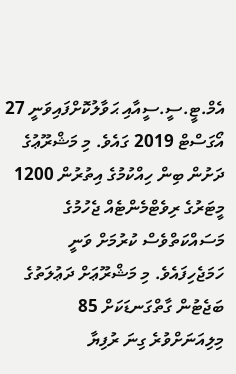އެމް.ޓީ.ސީ.ސީއާއި ޙަވާލުކޮށްފައިވަނީ 27 އޯގަސްޓް 2019 ގައެވެ. މި މަޝްރޫޢުގެ ދަށުން ބިން ހިއްކުމުގެ އިތުރުން 1200 މީޓަރުގެ ރިވެޓްމެންޓެއް ޖެހުމުގެ މަސައްކަތްވެސް ކުރުމަށް ވަނީ ހަމަޖެހިފައެވެ. މި މަޝްރޫޢަށް ދަޢުލަތުގެ ބަޖެޓުން ގާތްގަނޑަކަށް 85 މިލިއަނަށްވުރެ ގިނަ ރުފިޔާ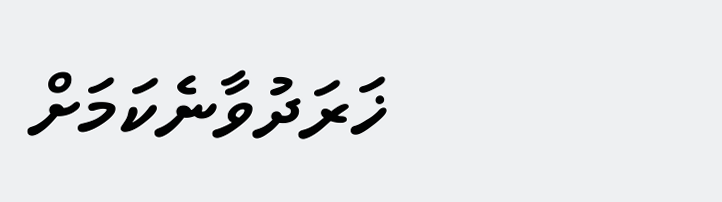ޚަރަދުވާނެކަމަށް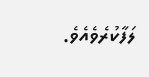ލަފާކުރެވެއެވެ.